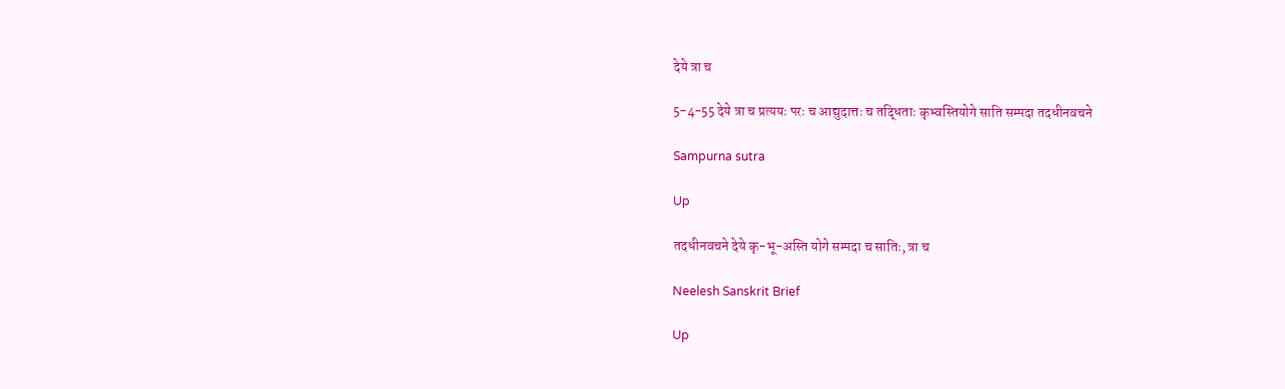देये त्रा च

5-4-55 देये त्रा च प्रत्ययः परः च आद्युदात्तः च तद्धिताः कृभ्वस्तियोगे साति सम्पदा तदधीनवचने

Sampurna sutra

Up

तदधीनवचने देये कृ-भू-अस्ति योगे सम्पदा च सातिः, त्रा च

Neelesh Sanskrit Brief

Up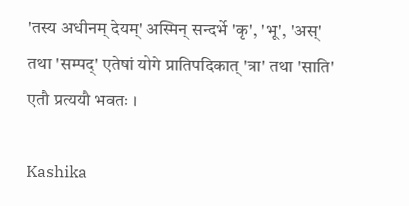'तस्य अधीनम् देयम्' अस्मिन् सन्दर्भे 'कृ', 'भू', 'अस्' तथा 'सम्पद्' एतेषां योगे प्रातिपदिकात् 'त्रा' तथा 'साति' एतौ प्रत्ययौ भवतः ।

Kashika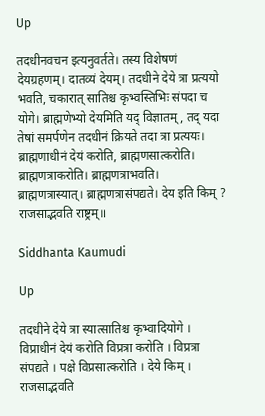Up

तदधीनवचन इत्यनुवर्तते। तस्य विशेषणं देयग्रहणम्। दातव्यं देयम्। तदधीने देये त्रा प्रत्ययो भवति, चकारात् सातिश्च कृभ्वस्तिभिः संपदा च योगे। ब्राह्मणेभ्यो देयमिति यद् विज्ञातम्, तद् यदा तेषां समर्पणेन तदधीनं क्रियते तदा त्रा प्रत्ययः। ब्राह्मणाधीनं देयं करोति, ब्राह्मणसात्करोति। ब्राह्मणत्राकरोति। ब्राह्मणत्राभवति। ब्राह्मणत्रास्यात्। ब्राह्मणत्रासंपद्यते। देय इति किम् ? राजसाद्भवति राष्ट्रम्॥

Siddhanta Kaumudi

Up

तदधीने देये त्रा स्यात्सातिश्च कृभ्वादियोगे । विप्राधीनं देयं करोति विप्रत्रा करोति । विप्रत्रा संपद्यते । पक्षे विप्रसात्करोति । देये किम् । राजसाद्भवति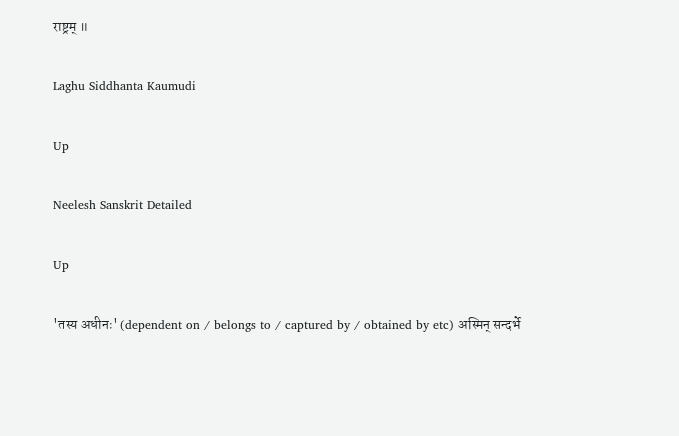राष्ट्रम् ॥

Laghu Siddhanta Kaumudi

Up

Neelesh Sanskrit Detailed

Up

'तस्य अधीनः' (dependent on / belongs to / captured by / obtained by etc) अस्मिन् सन्दर्भे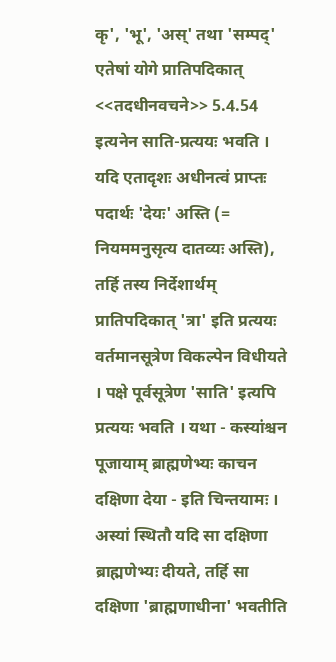कृ', 'भू', 'अस्' तथा 'सम्पद्' एतेषां योगे प्रातिपदिकात् <<तदधीनवचने>> 5.4.54 इत्यनेन साति-प्रत्ययः भवति । यदि एतादृशः अधीनत्वं प्राप्तः पदार्थः 'देयः' अस्ति (= नियममनुसृत्य दातव्यः अस्ति), तर्हि तस्य निर्देशार्थम् प्रातिपदिकात् 'त्रा' इति प्रत्ययः वर्तमानसूत्रेण विकल्पेन विधीयते । पक्षे पूर्वसूत्रेण 'साति' इत्यपि प्रत्ययः भवति । यथा - कस्यांश्चन पूजायाम् ब्राह्मणेभ्यः काचन दक्षिणा देया - इति चिन्तयामः । अस्यां स्थितौ यदि सा दक्षिणा ब्राह्मणेभ्यः दीयते, तर्हि सा दक्षिणा 'ब्राह्मणाधीना' भवतीति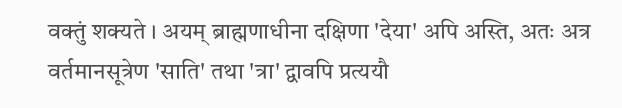वक्तुं शक्यते । अयम् ब्राह्मणाधीना दक्षिणा 'देया' अपि अस्ति, अतः अत्र वर्तमानसूत्रेण 'साति' तथा 'त्रा' द्वावपि प्रत्ययौ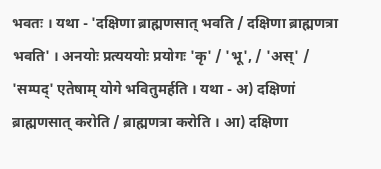भवतः । यथा - 'दक्षिणा ब्राह्मणसात् भवति / दक्षिणा ब्राह्मणत्रा भवति' । अनयोः प्रत्यययोः प्रयोगः 'कृ' / 'भू', / 'अस्' / 'सम्पद्' एतेषाम् योगे भवितुमर्हति । यथा - अ) दक्षिणां ब्राह्मणसात् करोति / ब्राह्मणत्रा करोति । आ) दक्षिणा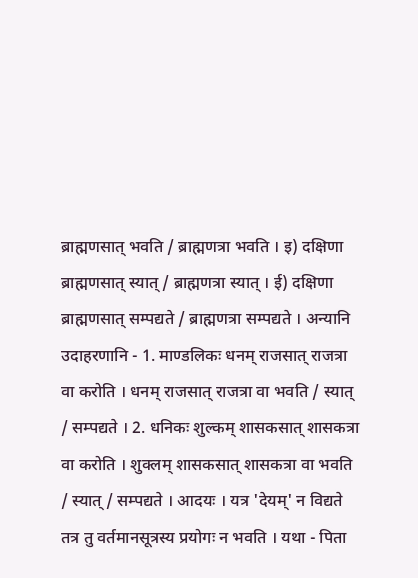ब्राह्मणसात् भवति / ब्राह्मणत्रा भवति । इ) दक्षिणा ब्राह्मणसात् स्यात् / ब्राह्मणत्रा स्यात् । ई) दक्षिणा ब्राह्मणसात् सम्पद्यते / ब्राह्मणत्रा सम्पद्यते । अन्यानि उदाहरणानि - 1. माण्डलिकः धनम् राजसात् राजत्रा वा करोति । धनम् राजसात् राजत्रा वा भवति / स्यात् / सम्पद्यते । 2. धनिकः शुल्कम् शासकसात् शासकत्रा वा करोति । शुक्लम् शासकसात् शासकत्रा वा भवति / स्यात् / सम्पद्यते । आदयः । यत्र 'देयम्' न विद्यते तत्र तु वर्तमानसूत्रस्य प्रयोगः न भवति । यथा - पिता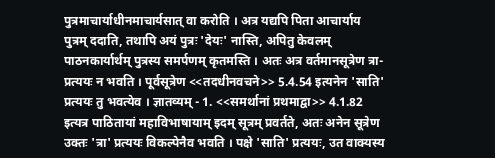पुत्रमाचार्याधीनमाचार्यसात् वा करोति । अत्र यद्यपि पिता आचार्याय पुत्रम् ददाति, तथापि अयं पुत्रः 'देयः' नास्ति, अपितु केवलम् पाठनकार्यार्थम् पुत्रस्य समर्पणम् कृतमस्ति । अतः अत्र वर्तमानसूत्रेण त्रा-प्रत्ययः न भवति । पूर्वसूत्रेण <<तदधीनवचने>> 5.4.54 इत्यनेन 'साति' प्रत्ययः तु भवत्येव । ज्ञातव्यम् - 1. <<समर्थानां प्रथमाद्वा>> 4.1.82 इत्यत्र पाठितायां महाविभाषायाम् इदम् सूत्रम् प्रवर्तते, अतः अनेन सूत्रेण उक्तः 'त्रा' प्रत्ययः विकल्पेनैव भवति । पक्षे 'साति' प्रत्ययः, उत वाक्यस्य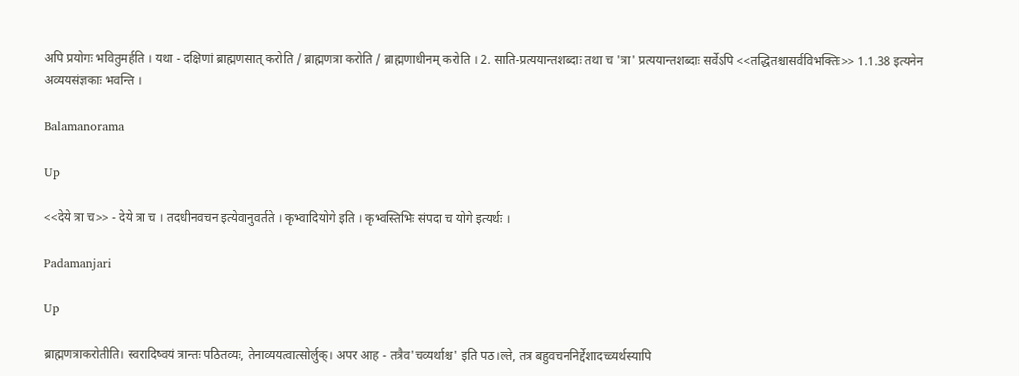अपि प्रयोगः भवितुमर्हति । यथा - दक्षिणां ब्राह्मणसात् करोति / ब्राह्मणत्रा करोति / ब्राह्मणाधीनम् करोति । 2. साति-प्रत्ययान्तशब्दाः तथा च 'त्रा' प्रत्ययान्तशब्दाः सर्वेऽपि <<तद्धितश्चासर्वविभक्तिः>> 1.1.38 इत्यनेन अव्ययसंज्ञकाः भवन्ति ।

Balamanorama

Up

<<देये त्रा च>> - देये त्रा च । तदधीनवचन इत्येवानुवर्तते । कृभ्वादियोगे इति । कृभ्वस्तिभिः संपदा च योगे इत्यर्थः ।

Padamanjari

Up

ब्राह्मणत्राकरोतीति। स्वरादिष्वयं त्रान्तः पठितव्यः, तेनाव्ययत्वात्सोर्लुक्। अपर आह - तत्रैव'चव्यर्थाश्च' इति पठ।ल्ते, तत्र बहुवचननिर्द्देशादच्व्यर्थस्यापि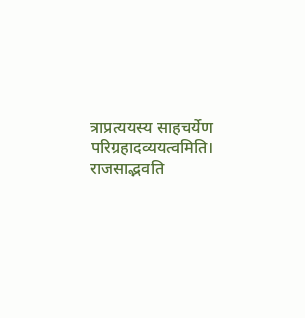त्राप्रत्ययस्य साहचर्येण परिग्रहादव्ययत्वमिति। राजसाद्भवति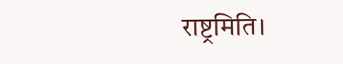राष्ट्रमिति।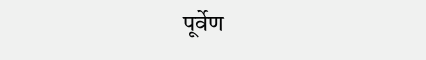पूर्वेण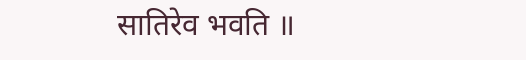सातिरेव भवति ॥